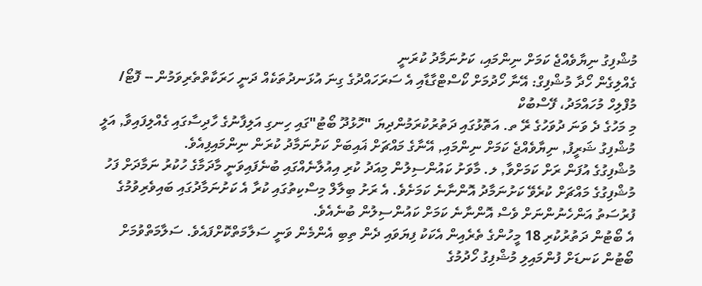މުޝްފިގު ނިޔާވެއްޖެ ކަމަށް ނިންމައި، ކަށުނަމާދު ކުރަނީ
ގެއްލިގެން ހޯދާ މުޝްފިގް: އޭނާ ހޯދުމަށް ކޯސްޓްގާޑާއި އެ ސަރަހައްދުގެ ގިނަ އުޅަނދުތަކެއް ދަނީ ހަރަކާތްތެރިވަމުން -- ފޮޓޯ/ މުފްލިހް މުހައްމަދު، ފޭސްބުކް
މި މަހުގެ ދެ ވަނަ ދުވަހުގެ ރޭ ތ. އަތޮޅުގައި ދަތުރުކުރަމުންދިޔަ "ހޮޅުދޫ ބޯޓު"ގައި ހިނގި އަލިފާނުގެ ހާދިސާގައި ގެއްލިފައިވާ, އަލީ މުޝްފިގު ޝަރީފު, ނިޔާވެއްޖެ ކަމަށް ނިންމައި, އޭނާގެ މައްޗަށް ޣައިބަށް ކަށުނަމާދު ކުރަން ނިންމައިފިއެވެ.
މުޝްފިގުގެ އުފަން ރަށް ކަމަށްވާ, ލ. މާވަށު ކައުންސިލުން މިއަދު ކުރި އިއުލާނެއްގައި ބުނެފައިވަނީ މާދަމާގެ ހުކުރު ނަމާދަށް ފަހު މުޝްފިގުގެ މައްޗަށް ކުރެވޭ ކަށުނަމާދު އޮންނާނެ ކަމަށެވެ. އެ ރަށު ބިލާލް މިސްކިތުގައި ކުރާ އެ ކަށުނަމާދުގައި ބައިވެރިވުމުގެ ފުރުސަތު އަންހެނުންނަށް ވެސް އޮންނާނެ ކަމަށް ކައުންސިލުން ބުނެއެވެ.
އެ ބޯޓުން ދަތުރުކުރި 18 މީހުންގެ ތެރެއިން އެކަކު ފިޔަވައި ދެން ތިބި އެންމެން ވަނީ ސަލާމަތްކޮށްފައެވެ. ސަލާމަތްވުމަށް ބޯޓުން ކަނޑަށް ފުންމައިލި މުޝްފިގު ހޯދުމުގެ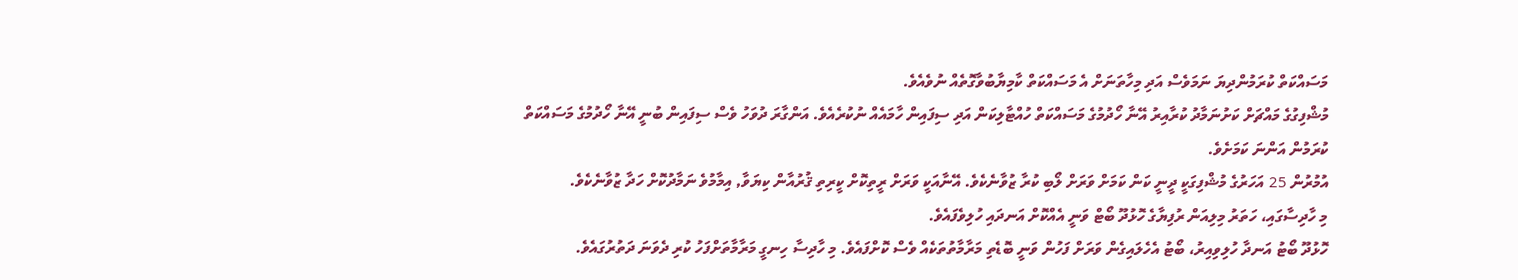މަސައްކަތް ކުރަމުންދިޔަ ނަމަވެސް އަދި މިހާތަނަށް އެ މަސައްކަތް ކާމިޔާބުވާގޮތެއް ނުވެއެވެ.
މުޝްފިގުގެ މައްޗަށް ކަށުނަމާދު ކުރާއިރު އޭނާ ހޯދުމުގެ މަސައްކަތް ހުއްޓާލިކަން އަދި ސިފައިން ހާމައެއް ނުކުރެއެވެ. އަންގާރަ ދުވަހު ވެސް ސިފައިން ބުނީ އޭނާ ހޯދުމުގެ މަސައްކަތް ކުރަމުން އަންނަ ކަމަށެވެ.
އުމުރުން 25 އަހަރުގެ މުޝްފިގަކީ ދީނީ ކަން ކަމަށް ވަރަށް ލޯބި ކުރާ ޒުވާނެކެވެ. އޭނާއަކީ ވަރަށް ރީތިކޮށް ކީރިތި ޤުރުއާން ކިޔަވާ, އިމާމުވެ ނަމާދުކޮށް ހަދާ ޒުވާނެކެވެ.
މި ހާދިސާގައި، ހަތަރު މިލިއަން ރުފިޔާގެ ހޮޅުދޫ ބޯޓް ވަނީ އެއްކޮށް އަނދައި ހުލިވެފައެވެ.
ހޮޅުދޫ ބޯޓު އަނދާ ހުލިވިއިރު، ބޯޓު އެހެލައިގެން ވަރަށް ފަހުން ވަނީ ބޮޑެތި މަރާމާތުތަކެއް ވެސް ކޮށްފައެވެ. މި ހާދިސާ ހިނގީ މަރާމާތަށްފަހު ކުރި ދެވަނަ ދަތުރުގައެވެ.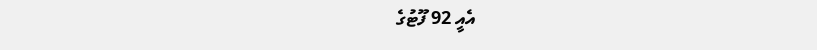އެއީ 92 ފޫޓުގެ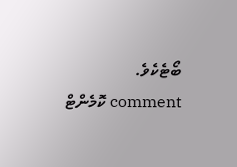ބޯޓެކެވެ.
comment ކޮމެންޓް